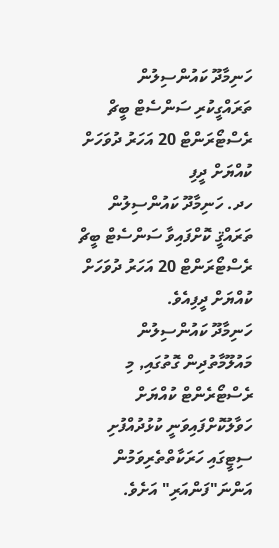ހަނިމާދޫ ކައުންސިލުން ތަރައްގީކުރި ސަންސެޓް ބީޗް ރެސްޓޯރަންޓް 20 އަހަރު ދުވަހަށް ކުއްޔަށް ދީފި
ހދ. ހަނިމާދޫ ކައުންސިލުން ތަރައްޤީ ކޮށްފައިވާ ސަންސެޓް ބީޗް ރެސްޓޯރަންޓް 20 އަހަރު ދުވަހަށް ކުއްޔަށް ދީފިއެވެ.
ހަނިމާދޫ ކައުންސިލުން މައުލޫމާތުދިން ގޮތުގައި, މި ރެސްޓޯރެންޓް ކުއްޔަށް ހަވާލުކޮށްފައިވަނީ ކުޅުދުއްފުށި ސިޓީގައި ހަރަކާތްތެރިވަމުން އަންނަ"ފަންއަރި" އަށެވެ.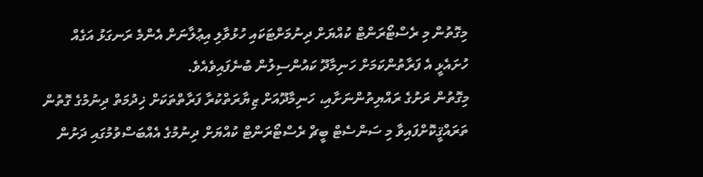މިގޮތުން މި ރެސްޓޯރަންޓް ކުއްޔަށް ދިނުމަށްޓަކައި ހުޅުވާލި އިޢުލާނަށް އެންމެ ރަނގަޅު އަގެއް ހުށައެޅީ އެ ފަރާތުންކަމަށް ހަނިމާދޫ ކައުންސިލުން ބުނެފައިވެއެވެ.
މިގޮތުން ރަށުގެ ރައްޔިތުންނަށާއި، ހަނިމާދޫއަށް ޒިޔާރަތްކުރާ ފަރާތްތަކަށް ޚިދުމަތް ދިނުމުގެ ގޮތުން ތަރައްޤީކޮށްފައިވާ މި ސަންސެޓް ބީޗް ރެސްޓޯރަންޓް ކުއްޔަށް ދިނުމުގެ އެއްބަސްވުމުގައި ދަށުން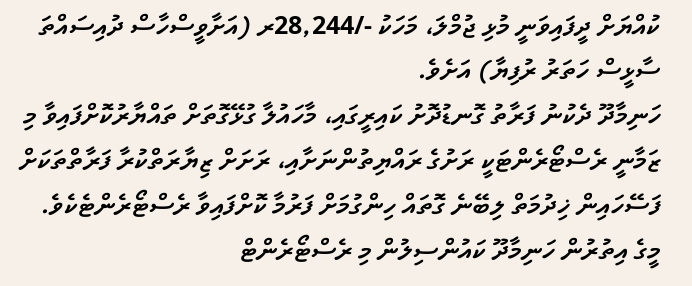ކުއްޔަށް ދީފައިވަނީ މުޅި ޖުމްލަ، މަހަކު -/28,244ރ (އަށާވީސްހާސް ދުއިސައްތަ ސާޅީސް ހަތަރު ރުފިޔާ) އަށެވެ.
ހަނިމާދޫ ދެކުނު ފަރާތު ގޮނޑުދޮށު ކައިރީގައި، މާހައުލާ ގުޅޭގޮތަށް ތައްޔާރުކޮށްފައިވާ މި ޒަމާނީ ރެސްޓޯރެންޓަކީ ރަށުގެ ރައްޔިތުންނަށާއި، ރަށަށް ޒިޔާރަތްކުރާ ފަރާތްތަކަށް ފަސޭހައިން ޚިދުމަތް ލިބޭނެ ގޮތައް ހިންގުމަށް ފަރުމާ ކޮށްފައިވާ ރެސްޓޯރެންޓެކެވެ.
މީގެ އިތުރުން ހަނިމާދޫ ކައުންސިލުން މި ރެސްޓޯރެންޓް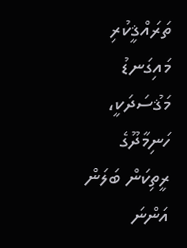ތަރައްޤީކުރި މައިގަނޑު މަޤުސަދަކީ، ހަނިމާދޫގެ ރީތިކަން ބަލަން އަންނަ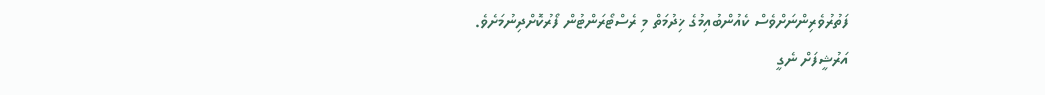ފަތުރުވެރިންނަށްވެސް ކެއުންބުއިމުގެ ޚިދުމަތް މި ރެސްޓޯރަންޓުން ފޯރުކޮށްދިނުމަށެވެ.
އަރުޝީފަށް ނެގީ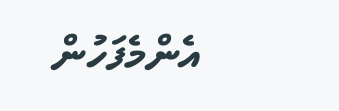އެންމެފަހުން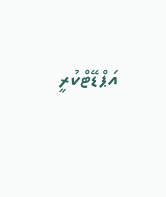އަޕްޑޭޓްކުރީ